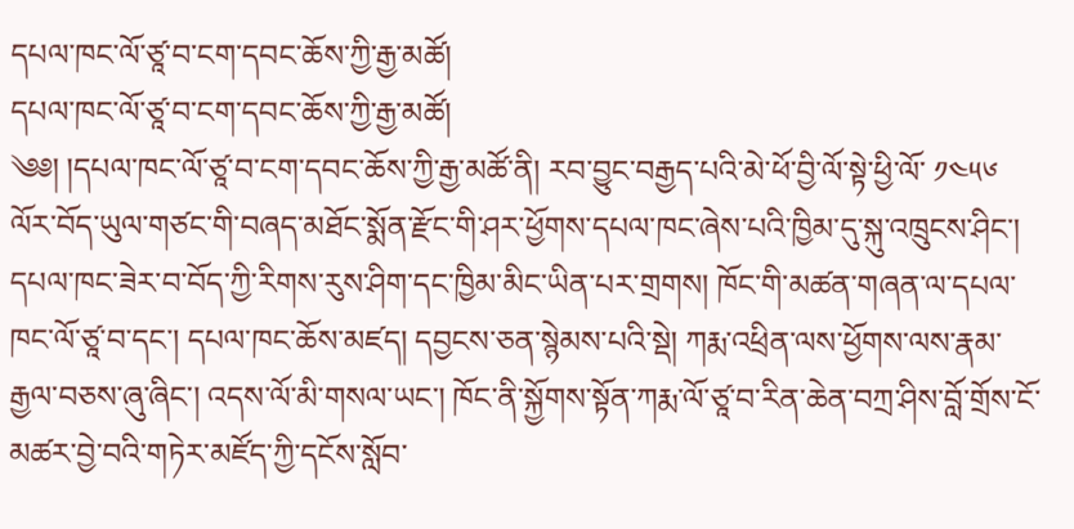དཔལ་ཁང་ལོ་ཙཱ་བ་ངག་དབང་ཆོས་ཀྱི་རྒྱ་མཚོ།
དཔལ་ཁང་ལོ་ཙཱ་བ་ངག་དབང་ཆོས་ཀྱི་རྒྱ་མཚོ།
༄༅། །དཔལ་ཁང་ལོ་ཙཱ་བ་ངག་དབང་ཆོས་ཀྱི་རྒྱ་མཚོ་ནི། རབ་བྱུང་བརྒྱད་པའི་མེ་ཕོ་བྱི་ལོ་སྟེ་ཕྱི་ལོ་ ༡༤༥༦ ལོར་བོད་ཡུལ་གཙང་གི་བཞད་མཐོང་སྨོན་རྫོང་གི་ཤར་ཕྱོགས་དཔལ་ཁང་ཞེས་པའི་ཁྱིམ་དུ་སྐུ་འཁྲུངས་ཤིང་། དཔལ་ཁང་ཟེར་བ་བོད་ཀྱི་རིགས་རུས་ཤིག་དང་ཁྱིམ་མིང་ཡིན་པར་གྲགས། ཁོང་གི་མཚན་གཞན་ལ་དཔལ་ཁང་ལོ་ཙཱ་བ་དང་། དཔལ་ཁང་ཆོས་མཛད། དབྱངས་ཅན་སྙེམས་པའི་སྡེ། ཀརྨ་འཕྲིན་ལས་ཕྱོགས་ལས་རྣམ་རྒྱལ་བཅས་ཞུ་ཞིང་། འདས་ལོ་མི་གསལ་ཡང་། ཁོང་ནི་སྐྱོགས་སྟོན་ཀརྨ་ལོ་ཙཱ་བ་རིན་ཆེན་བཀྲ་ཤིས་བློ་གྲོས་ངོ་མཚར་བྱེ་བའི་གཏེར་མཛོད་ཀྱི་དངོས་སློབ་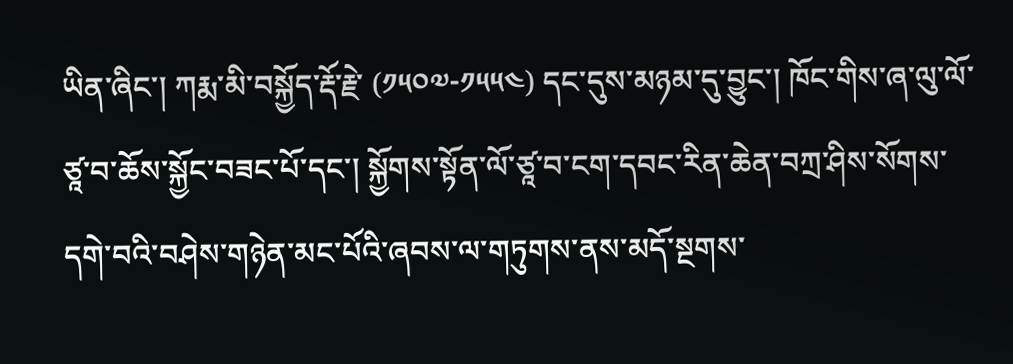ཡིན་ཞིང་། ཀརྨ་མི་བསྐྱོད་རྡོ་རྗེ་ (༡༥༠༧-༡༥༥༤) དང་དུས་མཉམ་དུ་བྱུང་། ཁོང་གིས་ཞ་ལུ་ལོ་ཙཱ་བ་ཆོས་སྐྱོང་བཟང་པོ་དང་། སྐྱོགས་སྟོན་ལོ་ཙཱ་བ་ངག་དབང་རིན་ཆེན་བཀྲ་ཤིས་སོགས་དགེ་བའི་བཤེས་གཉེན་མང་པོའི་ཞབས་ལ་གཏུགས་ནས་མདོ་སྔགས་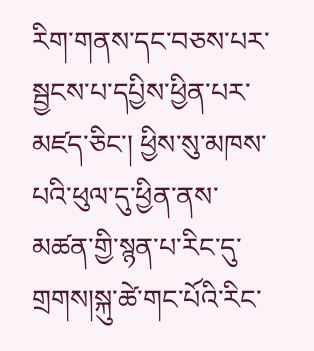རིག་གནས་དང་བཅས་པར་སྦྱངས་པ་དཔྱིས་ཕྱིན་པར་མཛད་ཅིང་། ཕྱིས་སུ་མཁས་པའི་ཕུལ་དུ་ཕྱིན་ནས་མཚན་གྱི་སྙན་པ་རིང་དུ་གྲགས།སྐུ་ཚེ་གང་པོའི་རིང་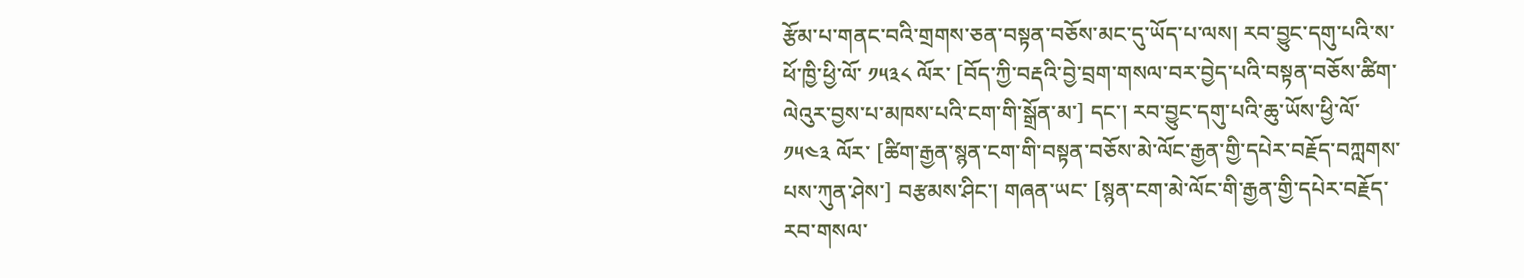རྩོམ་པ་གནང་བའི་གྲགས་ཅན་བསྟན་བཅོས་མང་དུ་ཡོད་པ་ལས། རབ་བྱུང་དགུ་པའི་ས་ཕོ་ཁྱི་ཕྱི་ལོ་ ༡༥༣༨ ལོར་ [བོད་ཀྱི་བརྡའི་བྱེ་བྲག་གསལ་བར་བྱེད་པའི་བསྟན་བཅོས་ཚིག་ལེའུར་བྱས་པ་མཁས་པའི་ངག་གི་སྒྲོན་མ་] དང་། རབ་བྱུང་དགུ་པའི་ཆུ་ཡོས་ཕྱི་ལོ་ ༡༥༤༣ ལོར་ [ཚིག་རྒྱན་སྙན་ངག་གི་བསྟན་བཅོས་མེ་ལོང་རྒྱན་གྱི་དཔེར་བརྗོད་བཀླགས་པས་ཀུན་ཤེས་] བརྩམས་ཤིང་། གཞན་ཡང་ [སྙན་ངག་མེ་ལོང་གི་རྒྱན་གྱི་དཔེར་བརྗོད་རབ་གསལ་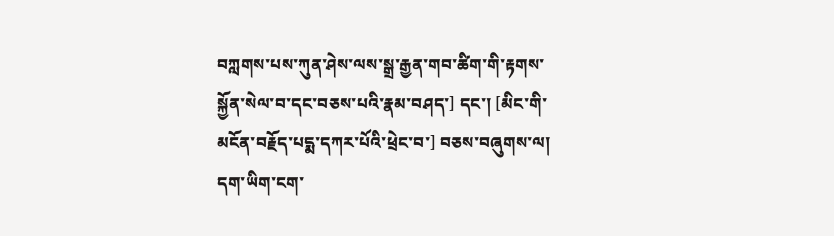བཀླགས་པས་ཀུན་ཤེས་ལས་སྒྲ་རྒྱན་གབ་ཚིག་གི་རྟགས་སྐྱོན་སེལ་བ་དང་བཅས་པའི་རྣམ་བཤད་] དང་། [མིང་གི་མངོན་བརྗོད་པདྨ་དཀར་པོའི་ཕྲེང་བ་] བཅས་བཞུགས་ལ། དག་ཡིག་ངག་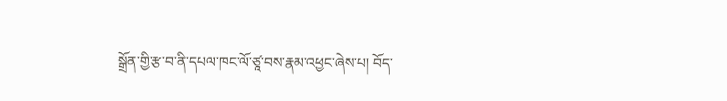སྒྲོན་གྱི་རྩ་བ་ནི་དཔལ་ཁང་ལོ་ཙཱ་བས་རྣམ་འཕྱང་ཞེས་པ། བོད་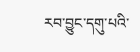རབ་བྱུང་དགུ་པའི་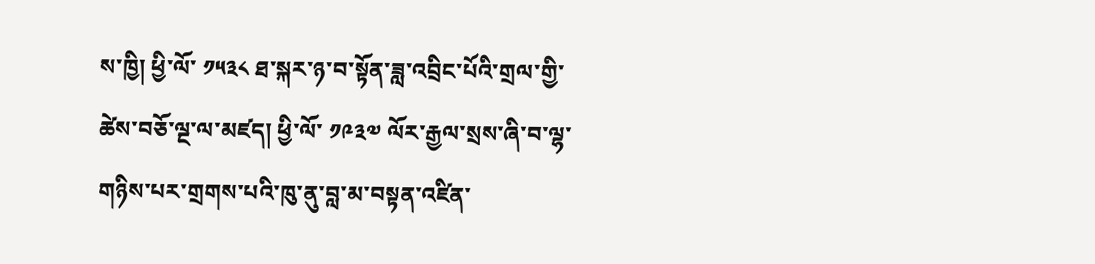ས་ཁྱི། ཕྱི་ལོ་ ༡༥༣༨ ཐ་སྐར་ཉ་བ་སྟོན་ཟླ་འབྲིང་པོའི་གྲལ་གྱི་ཚེས་བཅོ་ལྔ་ལ་མཛད། ཕྱི་ལོ་ ༡༩༣༧ ལོར་རྒྱལ་སྲས་ཞི་བ་ལྷ་གཉིས་པར་གྲགས་པའི་ཁུ་ནུ་བླ་མ་བསྟན་འཛིན་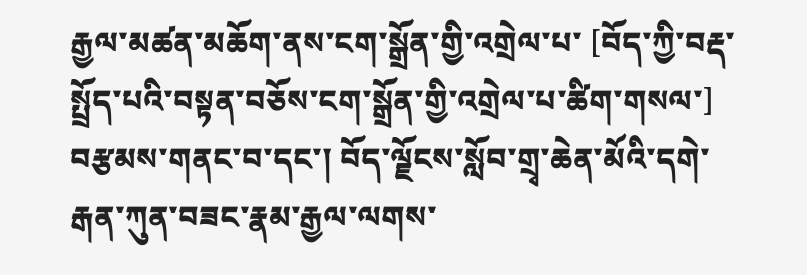རྒྱལ་མཚན་མཆོག་ནས་ངག་སྒྲོན་གྱི་འགྲེལ་པ་ [བོད་ཀྱི་བརྡ་སྤྲོད་པའི་བསྟན་བཅོས་ངག་སྒྲོན་གྱི་འགྲེལ་པ་ཚིག་གསལ་] བརྩམས་གནང་བ་དང་། བོད་ལྗོངས་སློབ་གྲྭ་ཆེན་མོའི་དགེ་རྒན་ཀུན་བཟང་རྣམ་རྒྱལ་ལགས་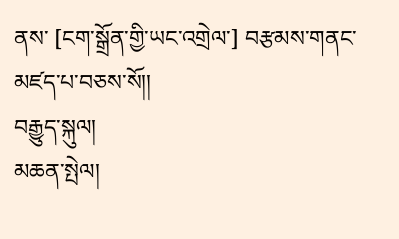ནས་ [ངག་སྒྲོན་གྱི་ཡང་འགྲེལ་] བརྩམས་གནང་མཛད་པ་བཅས་སོ།།
བརྒྱུད་སྐུལ།
མཆན་སྤེལ།